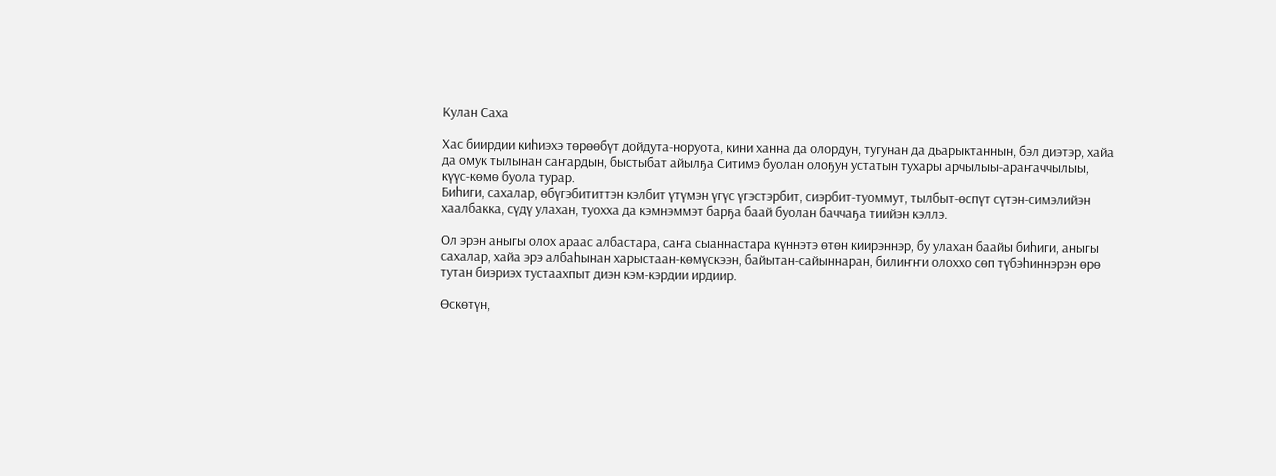Кулан Саха

Хас биирдии киһиэхэ төрөөбүт дойдута-норуота, кини ханна да олордун, тугунан да дьарыктаннын, бэл диэтэр, хайа да омук тылынан саҥардын, быстыбат айылҕа Ситимэ буолан олоҕун устатын тухары арчылыы-араҥаччылыы, күүс-көмө буола турар.
Биһиги, сахалар, өбүгэбититтэн кэлбит үтүмэн үгүс үгэстэрбит, сиэрбит-туоммут, тылбыт-өспүт сүтэн-симэлийэн хаалбакка, сүдү улахан, туохха да кэмнэммэт барҕа баай буолан баччаҕа тиийэн кэллэ.

Ол эрэн аныгы олох араас албастара, саҥа сыаннастара күннэтэ өтөн киирэннэр, бу улахан баайы биһиги, аныгы сахалар, хайа эрэ албаһынан харыстаан-көмүскээн, байытан-сайыннаран, билиҥҥи олоххо сөп түбэһиннэрэн өрө тутан биэриэх тустаахпыт диэн кэм-кэрдии ирдиир.

Өскөтүн,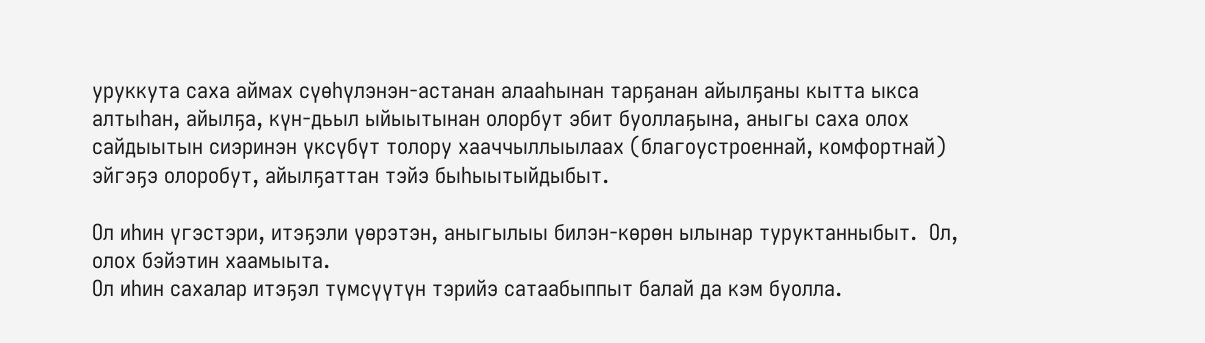уруккута саха аймах сүөһүлэнэн-астанан алааһынан тарҕанан айылҕаны кытта ыкса алтыһан, айылҕа, күн-дьыл ыйыытынан олорбут эбит буоллаҕына, аныгы саха олох сайдыытын сиэринэн үксүбүт толору хааччыллыылаах (благоустроеннай, комфортнай) эйгэҕэ олоробут, айылҕаттан тэйэ быһыытыйдыбыт.

Ол иһин үгэстэри, итэҕэли үөрэтэн, аныгылыы билэн-көрөн ылынар туруктанныбыт.  Ол, олох бэйэтин хаамыыта.
Ол иһин сахалар итэҕэл түмсүүтүн тэрийэ сатаабыппыт балай да кэм буолла.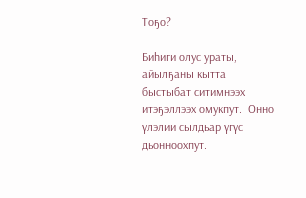Тоҕо?

Биһиги олус ураты, айылҕаны кытта быстыбат ситимнээх итэҕэллээх омукпут.  Онно үлэлии сылдьар үгүс дьонноохпут.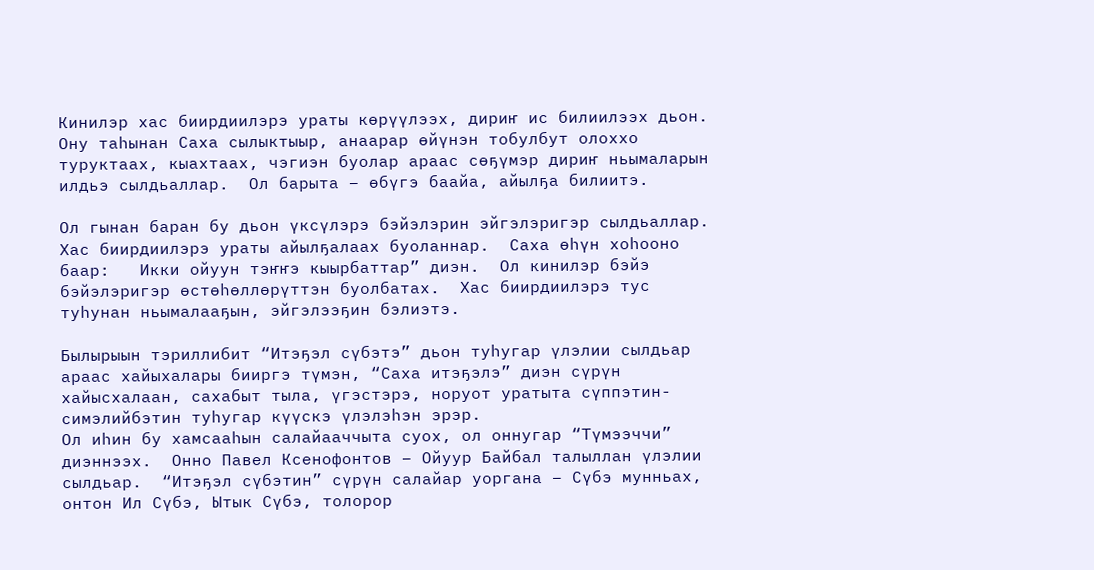Кинилэр хас биирдиилэрэ ураты көрүүлээх, дириҥ ис билиилээх дьон.  Ону таһынан Саха сылыктыыр, анаарар өйүнэн тобулбут олоххо туруктаах, кыахтаах, чэгиэн буолар араас сөҕүмэр дириҥ ньымаларын илдьэ сылдьаллар.  Ол барыта – өбүгэ баайа, айылҕа билиитэ.

Ол гынан баран бу дьон үксүлэрэ бэйэлэрин эйгэлэригэр сылдьаллар.  Хас биирдиилэрэ ураты айылҕалаах буоланнар.  Саха өһүн хоһооно баар:   Икки ойуун тэҥҥэ кыырбаттар” диэн.  Ол кинилэр бэйэ бэйэлэригэр өстөһөллөрүттэн буолбатах.  Хас биирдиилэрэ тус туһунан ньымалааҕын, эйгэлээҕин бэлиэтэ.

Былырыын тэриллибит “Итэҕэл сүбэтэ” дьон туһугар үлэлии сылдьар араас хайыхалары бииргэ түмэн, “Саха итэҕэлэ” диэн сүрүн хайысхалаан, сахабыт тыла, үгэстэрэ, норуот уратыта сүппэтин-симэлийбэтин туһугар күүскэ үлэлэһэн эрэр.
Ол иһин бу хамсааһын салайааччыта суох, ол оннугар “Түмээччи” диэннээх.  Онно Павел Ксенофонтов – Ойуур Байбал талыллан үлэлии сылдьар.  “Итэҕэл сүбэтин” сүрүн салайар уоргана – Сүбэ мунньах, онтон Ил Сүбэ, Ытык Сүбэ, толорор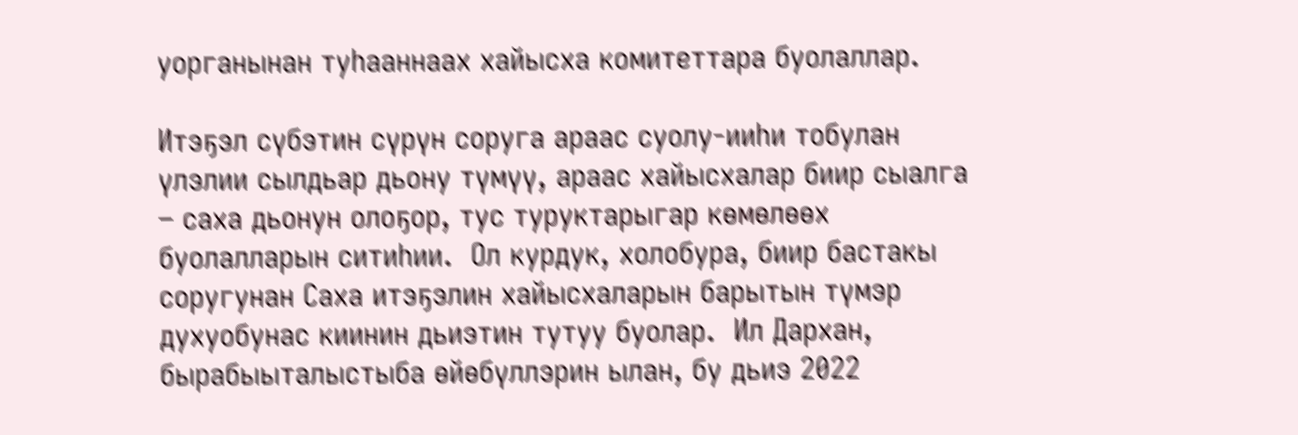уорганынан туһааннаах хайысха комитеттара буолаллар.

Итэҕэл сүбэтин сүрүн соруга араас суолу-ииһи тобулан үлэлии сылдьар дьону түмүү, араас хайысхалар биир сыалга – саха дьонун олоҕор, тус туруктарыгар көмөлөөх буолалларын ситиһии.  Ол курдук, холобура, биир бастакы соругунан Саха итэҕэлин хайысхаларын барытын түмэр духуобунас киинин дьиэтин тутуу буолар.  Ил Дархан, бырабыыталыстыба өйөбүллэрин ылан, бу дьиэ 2022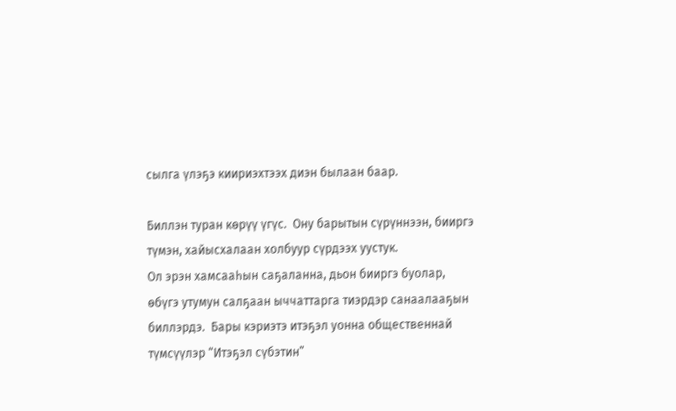сылга үлэҕэ киириэхтээх диэн былаан баар.

Биллэн туран көрүү үгүс.  Ону барытын сүрүннээн, бииргэ түмэн, хайысхалаан холбуур сүрдээх уустук.
Ол эрэн хамсааһын саҕаланна, дьон бииргэ буолар, өбүгэ утумун салҕаан ыччаттарга тиэрдэр санаалааҕын биллэрдэ.  Бары кэриэтэ итэҕэл уонна общественнай түмсүүлэр “Итэҕэл сүбэтин”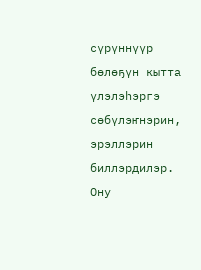сүрүннүүр бөлөҕүн кытта үлэлэһэргэ сөбүлэҥнэрин, эрэллэрин биллэрдилэр.  Ону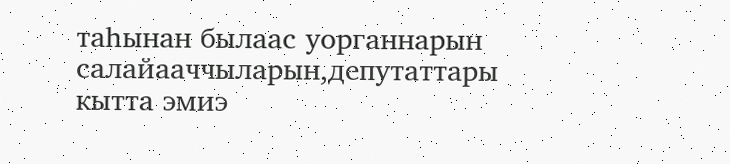таһынан былаас уорганнарын салайааччыларын,депутаттары кытта эмиэ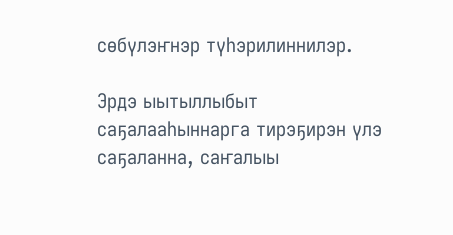сөбүлэҥнэр түһэрилиннилэр.

Эрдэ ыытыллыбыт саҕалааһыннарга тирэҕирэн үлэ саҕаланна, саҥалыы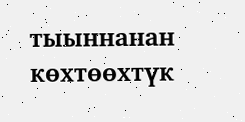тыыннанан көхтөөхтүк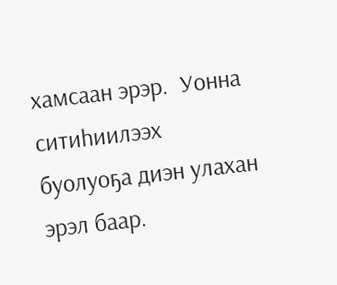хамсаан эрэр.  Уонна ситиһиилээх буолуоҕа диэн улахан эрэл баар.